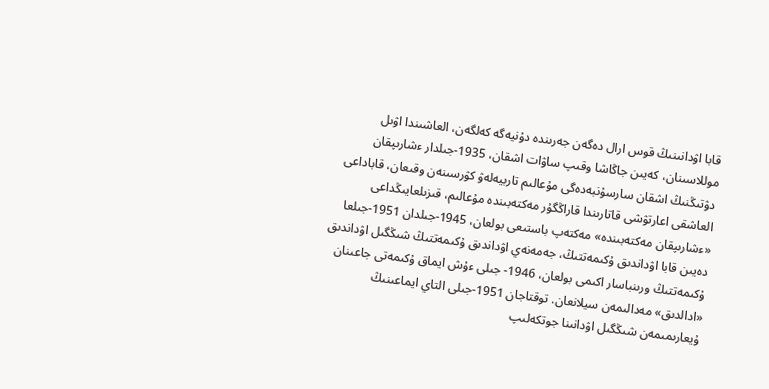قابا اۋدانىنىڭ قوس ارال دەگەن جەرىندە دۇنيەگە كەلگەن، العاشىندا اۋىل موللاسىنان، كەيىن جاڭاشا وقىپ ساۋات اشقان، 1935-جىلدار ءشارىپقان دۋتىڭنىڭ اشقان سارسۇنبەدەگى مۇعالىم تاربيەلەۋ كۋرسىنەن وقىعان، قاباداعى العاشقى اعارتۋشى قاتارىندا قاراڭگۇر مەكتەبىندە مۇعالىم، قىزىلعايىڭداعى «ءشارىپقان مەكتەبىندە» مەكتەپ باستىعى بولعان، 1945-جىلدان 1951-جىلعا دەيىن قابا اۋداندىق ۇكىمەتتىڭ، جەمەنەي اۋداندىق ۇكىمەتتىڭ شىڭگىل اۋداندىق ۇكىمەتتىڭ ورىنباسار اكىمى بولعان، 1946- جىلى ءۇش ايماق ۇكىمەتى جاعىنان «ادالدىق» مەدالىمەن سيلانعان. توقتاجان 1951-جىلى التاي ايماعىنىڭ ۇيعارىمىمەن شىڭگىل اۋدانىنا جوتكەلىپ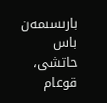بارىسىمەن باس حاتشى، قوعام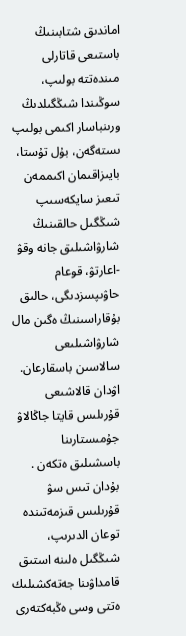اماندىق شتابىنىڭ باستىعى قاتارلى مىندەتتە بولىپ، سوڭىندا شىڭگىلدىڭ ورىنباسار اكىمى بولىپ ىستەگەن، بۇل تۇستا، بايىزاقىمان اكىممەن تىعىز سايكەسىپ شىڭگىل حالقىنىڭ شارۋاشىلىق جانە وقۋ -اعارتۋ، قوعام حاۋىپسزدىگى، حالىق بۇقاراسىنىڭ ەگىن مال شارۋاشىلىعى سالاسىن باسقارعان. اۋدان قالاشىعى قۇرىلىس قايتا جاڭالاۋ جۇمىستارىنا باسشىلىق ەتكەن . بۇدان تىس سۋ قۇرىلىس قىزمەتىندە توعان الدىرىپ، شىڭگىل ەلىنە استىق قامداۋىنا جەتەكشىلىك ەتتى وسى ەڭبەكتەرى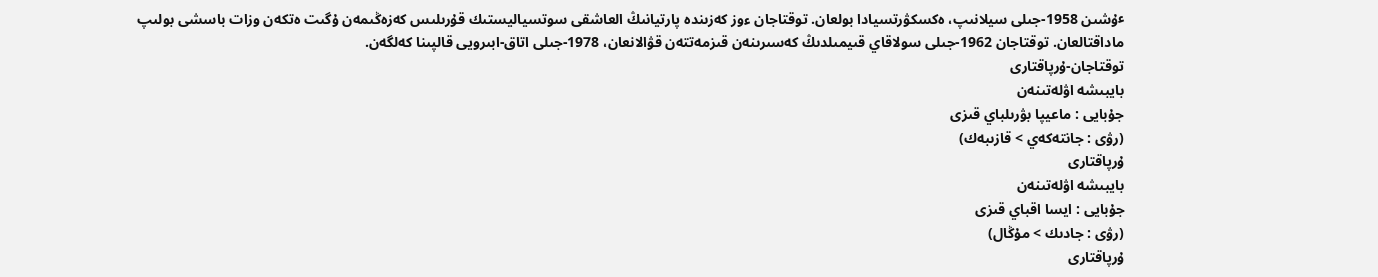ٴۇشىن 1958-جىلى سيلانىپ، ەكسكۋرتسيادا بولعان. توقتاجان ءوز كەزىندە پارتيانىڭ العاشقى سوتسياليستىك قۇرىلىس كەزەڭىمەن ۇگىت ەتكەن وزات باسشى بولىپ ماداقتالعان. توقتاجان 1962-جىلى سولاقاي قىيمىلدىڭ كەسىرىنەن قىزمەتتەن قۋالانعان، 1978-جىلى اتاق-ابىرويى قالپىنا كەلگەن.
توقتاجان-ۇرپاقتارى
بايبىشە اۋلەتىنەن
جۇبايى : ماعيپا بۋرىلباي قىزى
(رۋى : جانتەكەي > قازىبەك)
ۇرپاقتارى
بايبىشە اۋلەتىنەن
جۇبايى : ايسا اقباي قىزى
(رۋى : جادىك > مۇڭال)
ۇرپاقتارى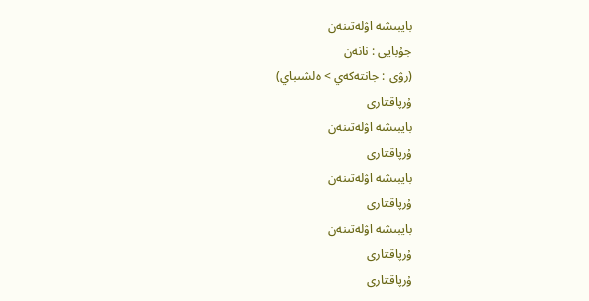بايبىشە اۋلەتىنەن
جۇبايى : نانەن
(رۋى : جانتەكەي > ەلشىباي)
ۇرپاقتارى
بايبىشە اۋلەتىنەن
ۇرپاقتارى
بايبىشە اۋلەتىنەن
ۇرپاقتارى
بايبىشە اۋلەتىنەن
ۇرپاقتارى
ۇرپاقتارى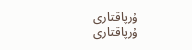ۇرپاقتارى
ۇرپاقتارى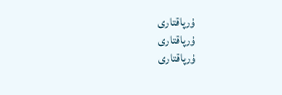ۇرپاقتارى
ۇرپاقتارى
ۇرپاقتارى